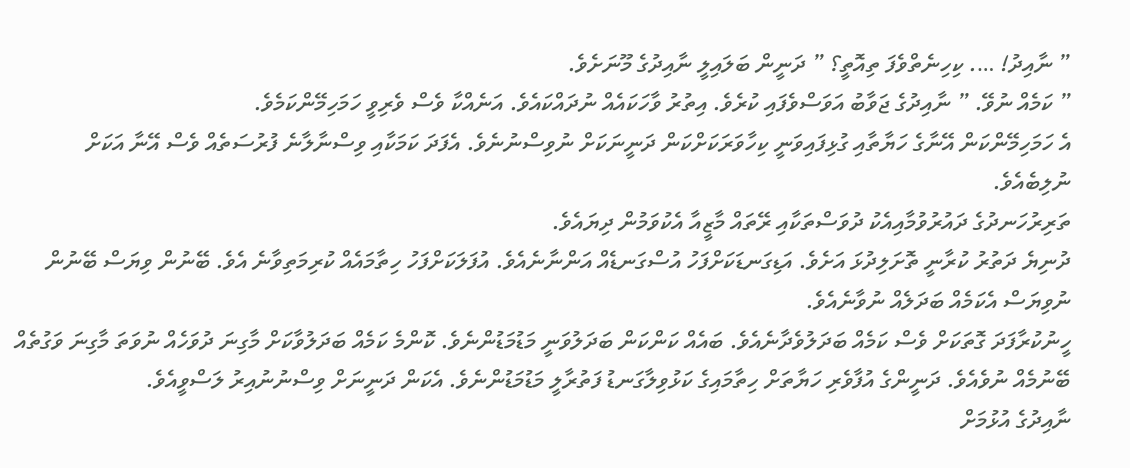” ނާއިދު! …. ކިހިނެތްވެފަ ތިއޮތީ؟ ” ދަނީން ބަލައިލީ ނާއިދުގެ މޫނަށެވެ.
” ކަމެއް ނުވޭ. ” ނާއިދުގެ ޖަވާބު އަވަސްވެފައި ކުރެވެ. އިތުރު ވާހަކައެއް ނުދައްކައެވެ. އަނެއްކާ ވެސް ވެރިވީ ހަމަހިމޭންކަމެވެ.
އެ ހަމަހިމޭންކަން އޭނާގެ ހަޔާތާއި ގުޅިފައިވަނީ ކިހާވަރަކަށްކަން ދަނީނަކަށް ނުވިސްނުނެވެ. އެފަދަ ކަމަކާއި ވިސްނާލާނެ ފުރުސަތެއް ވެސް އޭނާ އަކަށް ނުލިބެއެވެ.
ތަރިރުހަނދުގެ ދައުރުވުމާއިއެކު ދުވަސްތަކާއި ރޭތައް މާޒީއާ އެކުވަމުން ދިޔައެވެ.
ދުނިޔެ ދަތުރު ކުރާނީ ތޮށަލިދުޅަ އަށެވެ. އަޑިގަނޑަކަށްފަހު އުސްގަނޑެއް އަންނާނެއެވެ. އުފަލަކަށްފަހު ހިތާމައެއް ކުރިމަތިވާނެ އެވެ. ބޭނުން ވިޔަސް ބޭނުން ނުވިޔަސް އެކަމެއް ބަދަލެއް ނުވާނެއެވެ.
ހީނުކުރާފަދަ ގޮތަކަށް ވެސް ކަމެއް ބަދަލުވެދާނެއެވެ. ބައެއް ކަންކަން ބަދަލުވަނީ މަޑުމަޑުންނެވެ. ކޮންމެ ކަމެއް ބަދަލުވާކަށް މާގިނަ ދުވަހެއް ނުވަތަ މާގިނަ ވަގުތެއް ބޭނުމެއް ނުވެއެވެ. ދަނީންގެ އުފާވެރި ހަޔާތަށް ހިތާމައިގެ ކަޅުވިލާގަނޑު ފަތުރާލީ މަޑުމަޑުންނެވެ. އެކަން ދަނީނަށް ވިސްނުނުއިރު ލަސްވީއެވެ.
ނާއިދުގެ އުޅުމަށް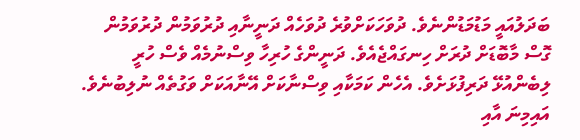ބަދަލުއައީ މަޑުމަޑުންނެވެ. ދުވަހަކަށްވުރެ ދުވަހެއް ދަނީނާއި ދުރުވަމުން ދުރުވަމުން ގޮސް މާބޮޑަށް ދުރަށް ހިނގައްޖެއެވެ. ދަނީންގެ ހުރިހާ ވިސްނުމެއް ވެސް ހުރީ ލިބެންއުޅޭ ދަރިފުޅަށެވެ. އެހެން ކަމަކާއި ވިސްނާކަށް އޭނާއަކަށް ވަގުތެއް ނުލިބުނެވެ. އައިމިނަ އާއި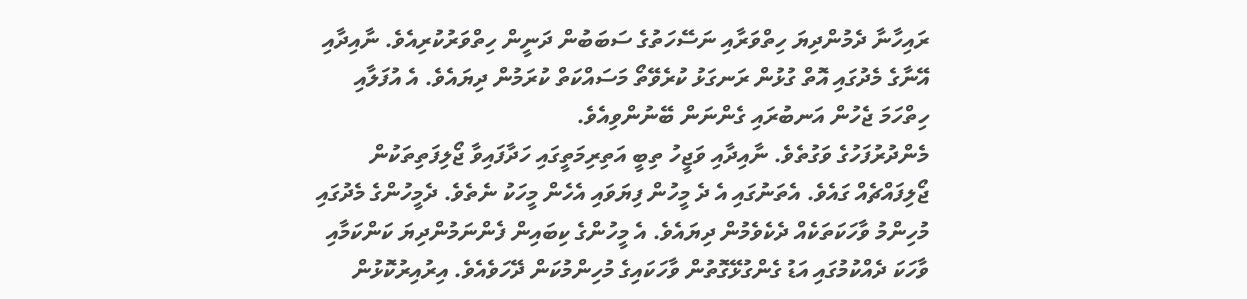ރައިހާނާ ދެމުންދިޔަ ހިތްވަރާއި ނަސޭހަތުގެ ސަބަބުން ދަނީން ހިތްވަރުކުރިއެވެ. ނާއިދާއި އޭނާގެ މެދުގައި އޮތް ގުޅުން ރަނގަޅު ކުރެވޭތޯ މަސައްކަތް ކުރަމުން ދިޔައެވެ. އެ އުފަލާއި ހިތްހަމަ ޖެހުން އަނބުރައި ގެންނަން ބޭނުންވިއެވެ.
މެންދުރުފަހުގެ ވަގުތެވެ. ނާއިދާއި ވަޖީހު ތިބީ އަތިރިމަތީގައި ހަދާފައިވާ ޖޯލިފަތިތަކުން ޖޯލިފައްޗެއް ގައެވެ. އެތަނުގައި އެ ދެ މީހުން ފިޔަވައި އެހެން މީހަކު ނެތެވެ. ދެމީހުންގެ މެދުގައި މުހިންމު ވާހަކަތަކެއް ދެކެވެމުން ދިޔައެވެ. އެ މީހުންގެ ކިބައިން ފެންނަމުންދިޔަ ކަންކަމާއި ވާހަކަ ދެއްކުމުގައި އަޑު ގެންގުޅޭގޮތުން ވާހަކައިގެ މުހިންމުކަން ދޭހަވެއެވެ. އިރުއިރުކޮޅުން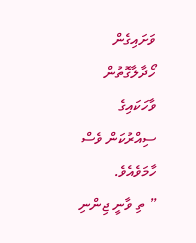ވަށައިގެން ހޯދާލާގޮތުން ވާހަކައިގެ ސިއްރުކަން ވެސް ހާމަވެއެވެ.
” ތި ވާނީ ޖިންނި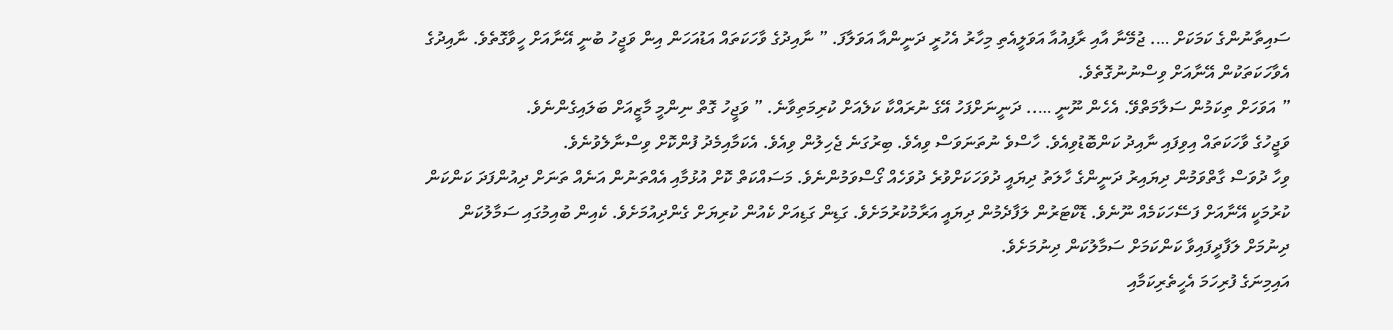ސައިތާނުންގެ ކަމަކަށް …. ޖުމޭނާ އާއި ރާފިއުއާ އަވަލީއެތި މިހާރު އެހުރީ ދަނީންއާ އަވަލާފަ. ” ނާއިދުގެ ވާހަކަތައް އަޑުއަހަން އިން ވަޖީހު ބުނީ އޭނާއަށް ހީވާގޮތެވެ. ނާއިދުގެ އެވާހަކަތަކުން އޭނާއަށް ވިސްނުނުގޮތެވެ.
” އަވަހަށް ތިކަމުން ސަލާމަތްވޭ. އެހެން ނޫނީ ….. ދަނީނަށްފަހު އޭގެ ނުރައްކާ ކަލެއަށް ކުރިމަތިވާނެ. ” ވަޖީހު ގޮތް ނިންމީ މާޒީއަށް ބަލައިގެންނެވެ.
ވަޖީހުގެ ވާހަކަތައް އިވިފައި ނާއިދު ކަންބޮޑުވިއެވެ. ހާސްވެ ނުތަނަވަސް ވިއެވެ. ބިރުގަނެ ޖެހިލުން ވިއެވެ. އެކަމާއިމެދު ފުންކޮށް ވިސްނާލެވުނެވެ.
ވިހާ ދުވަސް ގާތްވަމުން ދިޔައިރު ދަނީންގެ ހާލަތު ދިޔައީ ދުވަހަކަށްވުރެ ދުވަހެއް ގޯސްވަމުންނެވެ. މަސައްކަތް ކޮށް އުޅުމާއި އެއްތަނުން އަނެއް ތަނަށް ދިއުންފަދަ ކަންކަން ކުރުމަކީ އޭނާއަށް ފަސޭހަކަމެއް ނޫނެވެ. ޑޮކްޓަރުން ލަފާދެމުން ދިޔައީ އަރާމުކުރުމަށެވެ. ގަޑިން ގަޑިއަށް ކެއުން ކުރިޔަށް ގެންދިއުމަށެވެ. ކެއިން ބުއިމުގައި ސަމާލުކަން ދިނުމަށް ލަފާދީފައިވާ ކަންކަމަށް ސަމާލުކަން ދިނުމަށެވެ.
އައިމިނަގެ ފުރިހަމަ އެހީތެރިކަމާއި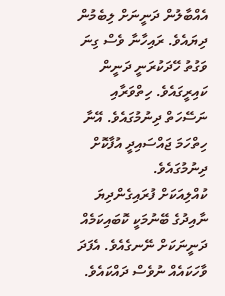އެއްބާލުން ދަނީނަށް ލިބެމުން ދިޔައެވެ. ރައިހާނާ ވެސް ގިނަ ވަގުތު ހޭދަކުރަނީ ދަނީން ކައިރީގައެވެ. ހިތްވަރާއި ނަސޭހަތް ދިނުމުގައެވެ. އޭނާ ހިތްހަމަ ޖައްސައިދީ އުފާކޮށް ދިނުމުގައެވެ.
ކުއްލިއަކަށް ފުރައިގެންދިޔަ ނާއިދުގެ ބޭނުމަކީ ކޮބައިކަމެއް ދަނީނަކަށް ނޭނގެއެވެ. އެފަދަ ވާހަކައެއް ނުވެސް ދައްކައެވެ.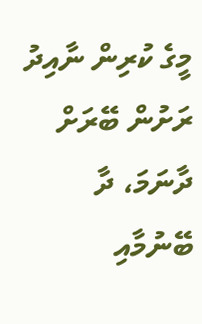މީގެ ކުރިން ނާއިދު ރަށުން ބޭރަށް ދާނަމަ، ދާ ބޭނުމާއި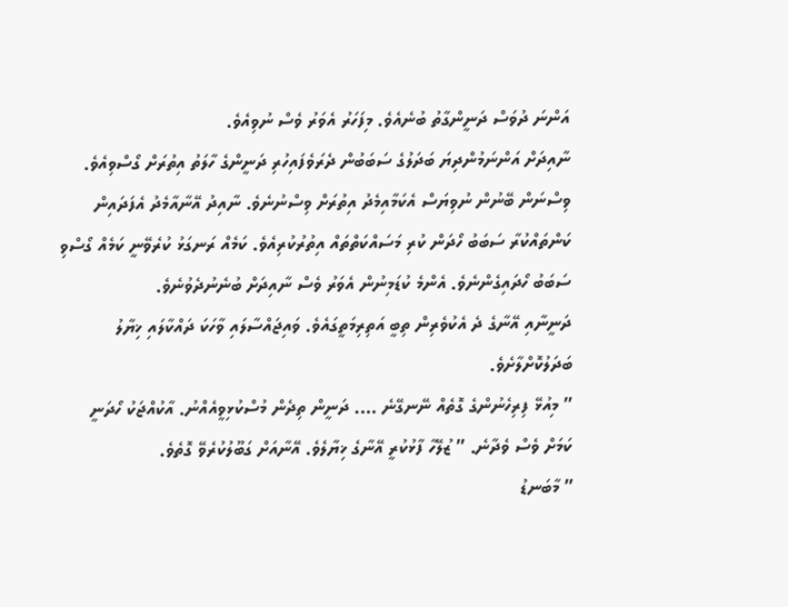އަންނަ ދުވަސް ދަނީންގާތު ބުނެއެވެ. މިފަހަރު އެވަރު ވެސް ނުވިއެވެ.
ނާއިދަށް އަންނަމުންދިޔަ ބަދަލުގެ ސަބަބުން ދެރަވެފައިހުރި ދަނީންގެ ހާލަތު އިތުރަށް ގޯސްވިއެވެ. ވިސްނަން ބޭނުން ނުވިޔަސް އެކަމާއިމެދު އިތުރަށް ވިސްނުނެވެ. ނާއިދު އޭނާއާމެދު އެފަދައިން ކަންތައްކުރާ ސަބަބު ހޯދަން ކުރި މަސައްކަތްތައް އިތުރުކުރިއެވެ. ކަމެއް ރަނގަޅު ކުރެވޭނީ ކަމެއް ގޯސްވި ސަބަބު ހޯދައިގެންނެވެ. އެންމެ ކުޑަމިނުން އެވަރު ވެސް ނާއިދަށް ބުނެނުދެވުނެވެ.
ދަނީނާއި އޭނާގެ ދެ އެކުވެރިން ތިބީ އަތިރިމަތީގައެވެ. ވައިޖައްސާލައި ވާހަކަ ދައްކާލައި ޚިޔާލު ބަދަލުކޮށްލާށެވެ.
” މިއުޅޭ ފިރިހެނުންގެ ގޮތެއް ނޭނގޭނެ …. ދަނީން ތިދެން މުސްކުޅިވީއެއްނު. އާކުއްޖަކު ހޯދަނީ ކަމަށް ވެސް ވެދާނެ. ” ޒުލޭހާ ފާޅުކުރީ އޭނާގެ ޚިޔާލެވެ. އޭނާއަށް ގަބޫލުކުރެވޭ ގޮތެވެ.
” މާބަނޑު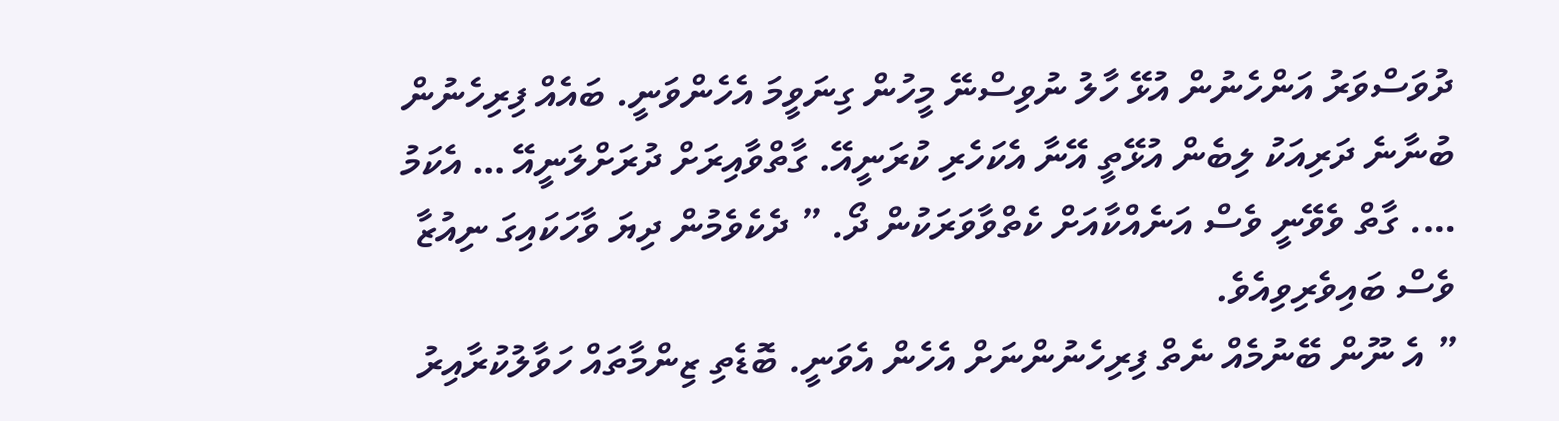ދުވަސްވަރު އަންހެނުން އުޅޭ ހާލު ނުވިސްނޭ މީހުން ގިނަވީމަ އެހެންވަނީ. ބައެއް ފިރިހެނުން ބުނާނެ ދަރިއަކު ލިބެން އުޅޭތީ އޭނާ އެކަހެރި ކުރަނީއޭ. ގާތްވާއިރަށް ދުރަށްލަނީއޭ … އެކަމު …. ގާތް ވެވޭނީ ވެސް އަނެއްކާއަށް ކެތްވާވަރަކުން ދޯ. ” ދެކެވެމުން ދިޔަ ވާހަކައިގަ ނިއުޒާ ވެސް ބައިވެރިވިއެވެ.
” އެ ނޫން ބޭނުމެއް ނެތް ފިރިހެނުންނަށް އެހެން އެވަނީ. ބޮޑެތި ޒިންމާތައް ހަވާލުކުރާއިރު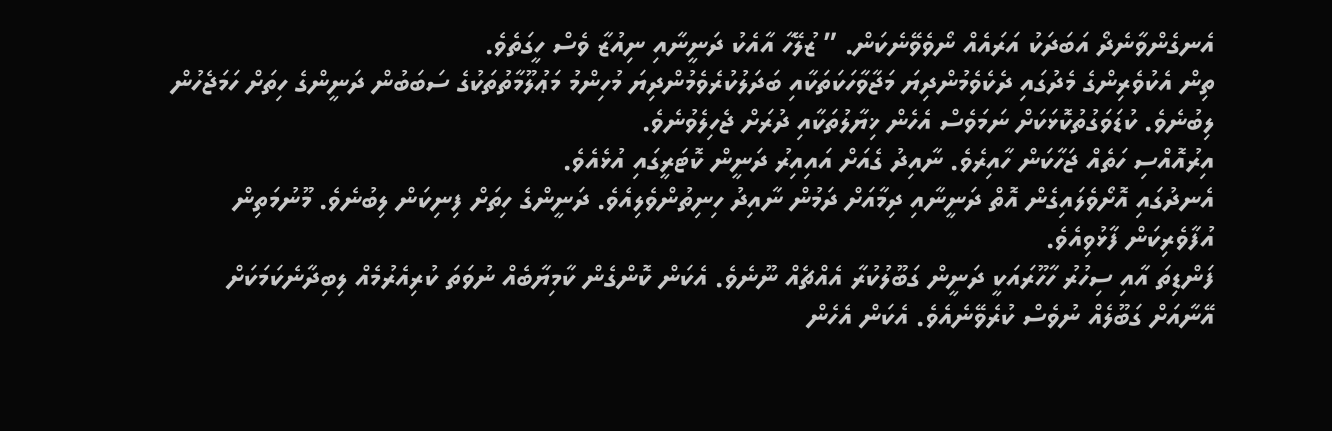އެނގެންވާނެދޯ އަބަދަކު އަރައެއް ނޯވެވޭނެކަން. ” ޒުލޭހާ އާއެކު ދަނީނާއި ނިއުޒާ ވެސް ހީގަތެވެ.
ތިން އެކުވެރިންގެ މެދުގައި ދެކެވެމުންދިޔަ މަޖާވާހަކަތަކާއި ބަދަލުކުރެވެމުންދިޔަ މުހިންމު މަޢުލޫމާތުތަކުގެ ސަބަބުން ދަނީންގެ ހިތަށް ހަމަޖެހުން ލިބުނެވެ. ކުޑަވަގުތުކޮޅަކަށް ނަމަވެސް އެހެން ޚިޔާލުތަކާއި ދުރަށް ޖެހިލެވުނެވެ.
އިރުއޮއްސި ހަތެއް ޖަހާކަން ހާއިރެވެ. ނާއިދު ގެއަށް އައިއިރު ދަނީން ކޮޓަރީގައި އުޅެއެވެ.
އެނދުގައި އޮށޯވެލައިގެން އޮތް ދަނީނާއި ދިމާއަށް ދަމުން ނާއިދު ހިނިތުންވެލިއެވެ. ދަނީންގެ ހިތަށް ފިނިކަން ލިބުނެވެ. މޫނުމަތިން އުފާވެރިކަން ފާޅުވިއެވެ.
ފަންޑިތަ އާއި ސިހުރު ހާހޫރައަކީ ދަނީން ގަބޫލުކުރާ އެއްޗެއް ނޫނެވެ. އެކަން ކޮންގެން ކާމިޔާބެއް ނުވަތަ ކުރިއެރުމެއް ލިބިދާނެކަމަކަށް އޭނާއަށް ގަބޫލެއް ނުވެސް ކުރެވޭނެއެވެ. އެކަން އެހެން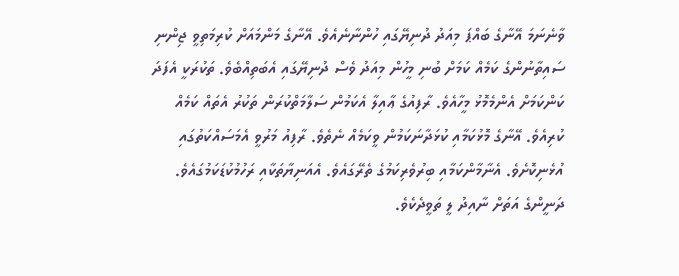ވާނެނަމަ އޭނާގެ ބައްޕަ މިއަދު ދުނިޔޭގައި ހުންނާނެއެވެ. އޭނާގެ މަންމައަށް ކުރިމަތިވީ ޖިންނި ސައިތާނުންގެ ކަމެއް ކަމަށް ބުނި މީހުން މިއަދު ވެސް ދުނިޔޭގައި އެބަތިއްބެވެ. ތަކުރަކީ އެފަދަ ކަންކަމަށް އެންމެމޮޅު މީހާއެވެ. ރާފިއުގެ ޢާއިލާ އެކަމުން ސަލާމަތްކުރަން ތަކުރު އެތައް ކަމެއް ކުރިއެވެ. އޭނާގެ މޮޅުކަމާއި ކުޅަދާނަކަމުން ވީކަމެއް ނެތެވެ. ރާފިއު މަރުވީ އެމަސައްކަތުގައި އުޅެނިކޮށެވެ. އެނާމާންކަމާއި ބިރުވެރިކަމުގެ ތެރޭގައެވެ. އެއަނިޔާތަކާއި ރަހުމުކުޑަކަމުގައެވެ.
ދަނީންގެ އަތަށް ނާއިދު ލީ ތަވީދެކެވެ.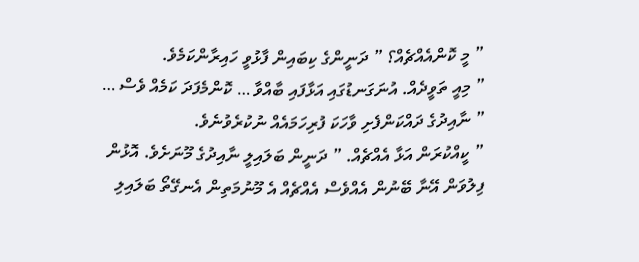” މީ ކޮންއެއްޗެއް؟ ” ދަނީންގެ ކިބައިން ފާޅުވީ ހައިރާންކަމެވެ.
” މިއީ ތަވީދެއް. އުނަގަނޑުގައި އަޅާފައި ބާއްވާ … ކޮންމެފަދަ ކަމެއް ވެސް … ” ނާއިދުގެ ދައްކަންފެށި ވާހަކަ ފުރިހަމައެއް ނުކުރެވުނެވެ.
” ކީއްކުރަން އަޅާ އެއްޗެއް. ” ދަނީން ބަލައިލީ ނާއިދުގެ މޫނަށެވެ. އޮޅުން ފިލުވަން އޭނާ ބޭނުން އެއްވެސް އެއްޗެއް އެ މޫނުމަތިން އެނގޭތޯ ބަލައިލި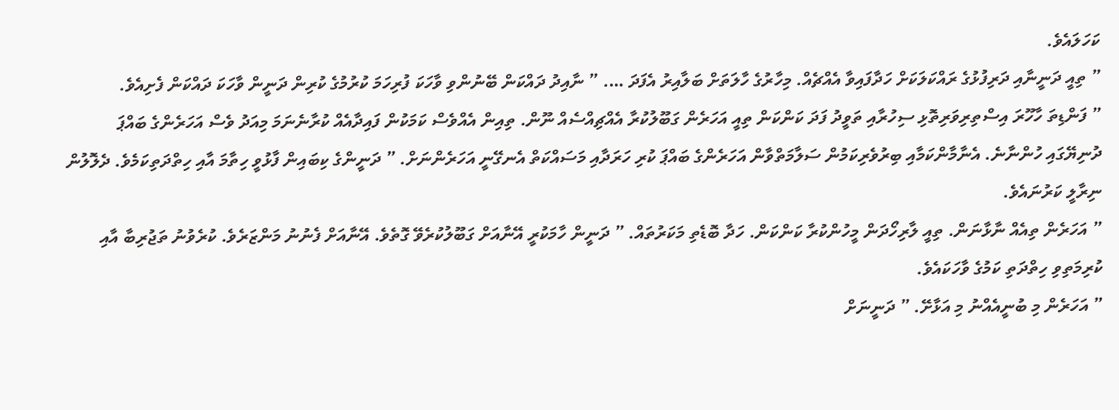ކަހަލައެވެ.
” ތިއީ ދަނީނާއި ދަރިފުޅުގެ ރައްކަލަކަށް ހަދާފައިވާ އެއްޗެއް. މިހާރުގެ ހާލަތަށް ބަލާއިރު އެފަދަ …. ” ނާއިދު ދައްކަން ބޭނުންވި ވާހަކަ ފުރިހަމަ ކުރުމުގެ ކުރިން ދަނީން ވާހަކަ ދައްކަން ފެށިއެވެ.
” ފަންޑިތަ ހާހޫރަ އިސްތިރިވަރިތޮޅި ސިހުރާއި ތަވީދު ފަދަ ކަންކަން ތިއީ އަހަރެން ގަބޫލުކުރާ އެއްޗިއްސެއް ނޫން. ތިއިން އެއްވެސް ކަމަކުން ފައިދާއެއް ކުރާނެނަމަ މިއަދު ވެސް އަހަރެންގެ ބައްޕަ ދުނިޔޭގައި ހުންނާނެ. އެނާމާންކަމާއި ބިރުވެރިކަމުން ސަލާމަތްވާން އަހަރެންގެ ބައްޕަ ކުރި ހަރަދާއި މަސައްކަތް އެނގޭނީ އަހަރެންނަށް. ” ދަނީންގެ ކިބައިން ފާޅުވީ ހިތާމަ އާއި ހިތްދަތިކަމެވެ. ދެލޮލުން ނިރާލީ ކަރުނައެވެ.
” އަހަރެން ތިއެއް ނާޅާނަން. ތިއީ ލާރިހޯދަން މީހުންކުރާ ކަންކަން. ހަދާ ބޮޑެތި މަކަރުތައް. ” ދަނީން ހާމަކުރީ އޭނާއަށް ގަބޫލުކުރެވޭ ގޮތެވެ. އޭނާއަށް ފެނުނު މަންޒަރެވެ. ކުރެވުނު ތަޖުރިބާ އާއި ކުރިމަތިވި ހިތްދަތި ކަމުގެ ވާހަކައެވެ.
” އަހަރެން މި ބުނީއެއްނު މި އަޅާށޭ. ” ދަނީނަށް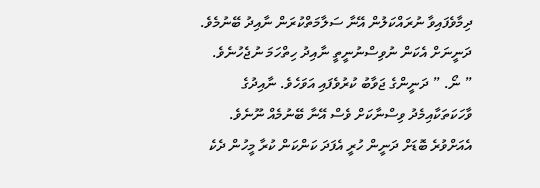ދިމާވެފައިވާ ނުރައްކަލުން އޭނާ ސަލާމަތްކުރަން ނާއިދު ބޭނުމެވެ. ދަނީނަށް އެކަން ނުވިސްނުނީތީ ނާއިދު ހިތްހަމަ ނުޖެހުނެވެ.
” ނޯ. ” ދަނީންގެ ޖަވާބު ކުރުވެފައި އަވަހެވެ. ނާއިދުގެ ވާހަކަތަކާއިމެދު ވިސްނާކަށް ވެސް އޭނާ ބޭނުމެއް ނޫނެވެ. އެއަށްވުރެ ބޮޑަށް ދަނީން ހުރީ އެފަދަ ކަންކަން ކުރާ މީހުން ދެކެ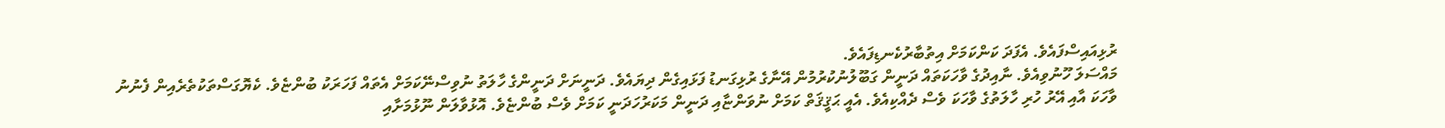ރުޅިއައިސްފައެވެ. އެފަދަ ކަންކަމަށް އިތުބާރުކެނޑިފައެވެ.
މައްސަލަ ހޫނުވިއެވެ. ނާއިދުގެ ވާހަކަތައް ދަނީން ގަބޫލުނުކުރުމުން އޭނާގެ ރުޅިގަނޑު ފަޅައިގެން ދިޔައެވެ. ދަނީނަށް ދަނީންގެ ހާލަތު ނުވިސްނޭކަމަށް އެތައް ފަހަރަކު ބުންޏެވެ. ކެޔޮގަސްތަކުތެރެއިން ފެނުނު ވާހަކަ އާއި އޭރު ހުރި ހާލަތުގެ ވާހަކަ ވެސް ދެއްކިއެވެ. އެއީ ޙަޤީޤަތް ކަމަށް ނުވަންޏާއި ދަނީން މަކަރުހަދަނީ ކަމަށް ވެސް ބުންޏެވެ. އޮޅުވާލަން ނޫޅުމަށާއި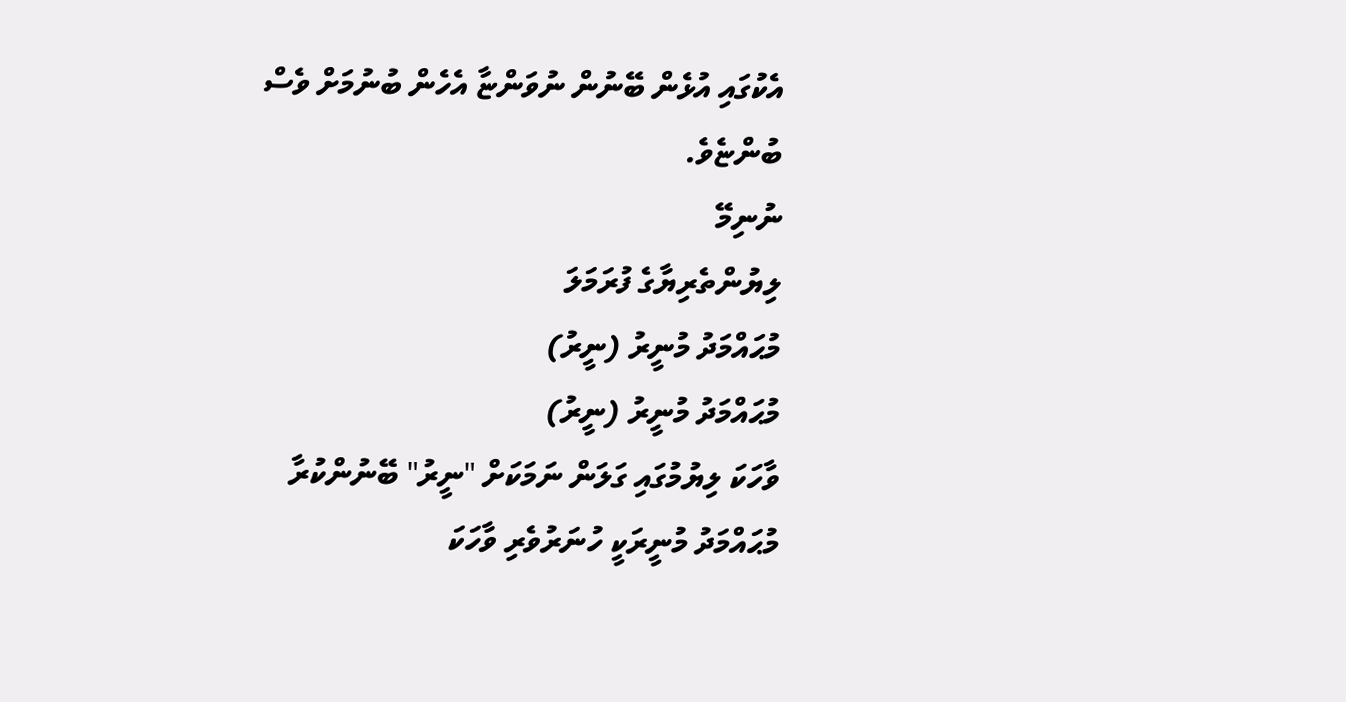އެކުގައި އުޅެން ބޭނުން ނުވަންޏާ އެހެން ބުނުމަށް ވެސް ބުންޏެވެ.
ނުނިމޭ
ލިޔުންތެރިޔާގެ ފުރަމަލަ
މުޙައްމަދު މުނީރު (ނީރު)
މުޙައްމަދު މުނީރު (ނީރު)
ވާހަކަ ލިޔުމުގައި ގަލަން ނަމަކަށް "ނީރު" ބޭނުންކުރާ މުޙައްމަދު މުނީރަކީ ހުނަރުވެރި ވާހަކަ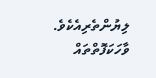ލިޔުންތެރިއެކެވެ. ވާހަކަފޮތްތައް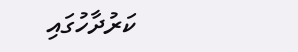ކަރުދާހުގައި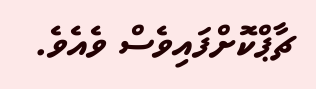ޗާޕްކޮށްފައިވެސް ވެއެވެ.